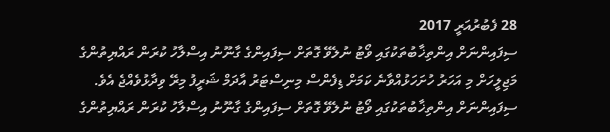28 ފެބުރުއަރީ 2017
ސިފައިންނަށް އިންތިޚާބުތަކުގައި ވޯޓު ނުލެވޭ ގޮތަށް ސިފައިންގެ ގާނޫނު އިސްލާހު ކުރަން ރައްޔިތުންގެ މަޖިލީހަށް މި އަހަރު ހުށަހަޅުއްވާނެ ކަމަށް ޑިފެންސް މިނިސްޓަރު އާދަމް ޝަރީފު މިރޭ ވިދާޅުވެއްޖެ އެވެ.
ސިފައިންނަށް އިންތިޚާބުތަކުގައި ވޯޓު ނުލެވޭ ގޮތަށް ސިފައިންގެ ގާނޫނު އިސްލާހު ކުރަން ރައްޔިތުންގެ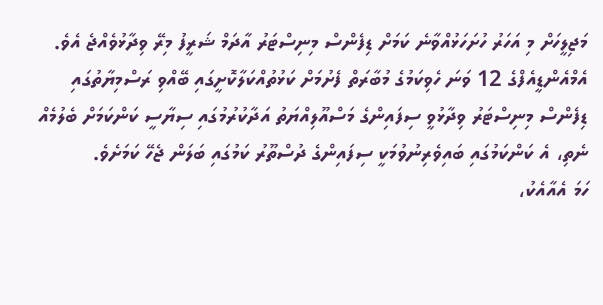މަޖިލީހަށް މި އަހަރު ހުށަހަޅުއްވާނެ ކަމަށް ޑިފެންސް މިނިސްޓަރު އާދަމް ޝަރީފު މިރޭ ވިދާޅުވެއްޖެ އެވެ.
އެމްއެންޑީއެފްގެ 12 ވަނަ ހެވިކަމުގެ މުބާރަތް ފެށުމަށް ކަޅުތުއްކަލާކޮށީގައި ބޭއްވި ރަސްމިޔާތުގައި ޑިފެންސް މިނިސްޓަރު ވިދާޅުވީ ސިފައިންގެ މަސްއޫލިއްޔަތު އަދާކުރުމުގައި ސިޔާސީ ކަންކަމަށް ބެލުމެއް ނެތި، އެ ކަންކަމުގައި ބައިވެރިނުވުމަކީ ސިފައިންގެ ދުސްތޫރު ކަމުގައި ބަލަން ޖެހޭ ކަމަށެވެ.
ހަމަ އެއާއެކު،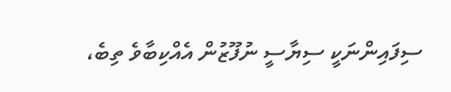ސިފައިންނަކީ ސިޔާސީ ނުފޫޒުން އެއްކިބާވެ ތިބެ،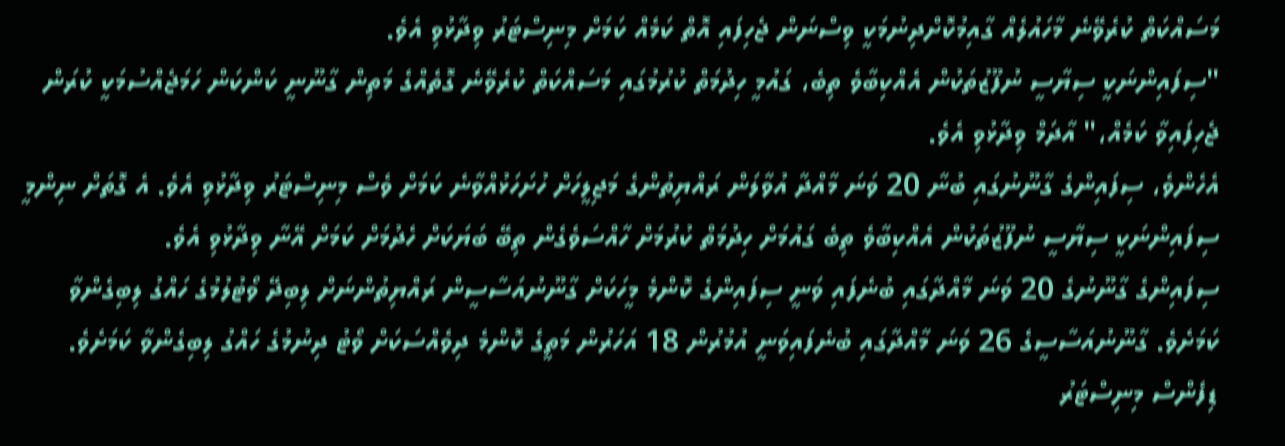މަސައްކަތް ކުރެވޭނެ މާހައުލެއް ގާއިމުކޮށްދިނުމަކީ ވިސްނަން ޖެހިފައި އޮތް ކަމެއް ކަމަށް މިނިސްޓަރު ވިދާޅުވި އެވެ.
"ސިފައިންނަކީ ސިޔާސީ ނުފޫޒުތަކުން އެއްކިބާވެ ތިބެ، ގައުމީ ހިދުމަތް ކުރުމުގައި މަސައްކަތް ކުރެވޭނެ ގޮތެއްގެ މަތިން ގާނޫނީ ކަންކަން ހަމަޖެއްސުމަކީ ކުރަން ޖެހިފައިވާ ކަމެއް،" އާދަމް ވިދާޅުވި އެވެ.
އެހެންވެ، ސިފައިންގެ ގާނޫނުގައި ބުނާ 20 ވަނަ މާއްދާ އުވާލަން ރައްޔިތުންގެ މަޖިލީހަށް ހުށަހަޅުއްވާނެ ކަމަށް ވެސް މިނިސްޓަރު ވިދާޅުވި އެވެ. އެ ގޮތަށް ނިންމީ ސިފައިންނަކީ ސިޔާސީ ނުފޫޒުތަކުން އެއްކިބާވެ ތިބެ ގައުމަށް ހިދުމަތް ކުރުމަށް ހާއްސަވެގެން ތިބޭ ބަޔަކަށް ހެދުމަށް ކަމަށް އޭނާ ވިދާޅުވި އެވެ.
ސިފައިންގެ ގާނޫނުގެ 20 ވަނަ މާއްދާގައި ބުނެފައި ވަނީ ސިފައިންގެ ކޮންމެ މީހަކަށް ގާނޫނުއަސާސީން ރައްޔިތުންނަށް ލިބިދޭ ވޯޓުލުމުގެ ހައްގު ލިބިގެންވާ ކަމަށެވެ. ގާނޫނުއަސާސީގެ 26 ވަނަ މާއްދާގައި ބުނެފައިވަނީ އުމުރުން 18 އަހަރުން މަތީގެ ކޮންމެ ދިވެއްސަކަށް ވޯޓު ދިނުމުގެ ހައްގު ލިބިގެންވާ ކަމަށެވެ.
ޑިފެންސް މިނިސްޓަރު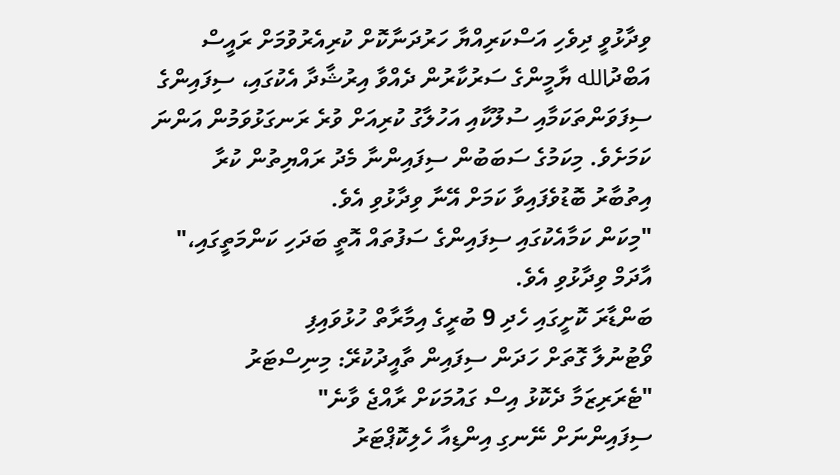ވިދާޅުވީ ދިވެހި އަސްކަރިއްޔާ ހަރުދަނާކޮށް ކުރިއެރުވުމަށް ރައީސް އަބްދުالله ޔާމީންގެ ސަރުކާރުން ދެއްވާ އިރުޝާދާ އެކުގައި، ސިފައިންގެ ސިފަވަންތަކަމާއި ސުލޫކާއި އަހުލާގު ކުރިއަށް ވުރެ ރަނގަޅުވަމުން އަންނަ ކަމަށެވެ. މިކަމުގެ ސަބަބުން ސިފައިންނާ މެދު ރައްޔިތުން ކުރާ އިތުބާރު ބޮޑުވެފައިވާ ކަމަށް އޭނާ ވިދާޅުވި އެވެ.
"މިކަން ކަމާއެކުގައި ސިފައިންގެ ސަފުތައް އޮތީ ބަދަހި ކަންމަތީގައި،" އާދަމް ވިދާޅުވި އެވެ.
ބަންޑާރަ ކޮށީގައި ހެދި 9 ބުރީގެ އިމާރާތް ހުޅުވައިފި
ވޯޓުނުލާ ގޮތަށް ހަދަން ސިފައިން ތާއީދުކުރޭ: މިނިސްޓަރު
"ޓެރަރިޒަމާ ދެކޮޅު އިސް ގައުމަކަށް ރާއްޖެ ވާނެ"
ސިފައިންނަށް ނޭނގި އިންޑިއާ ހެލިކޮޕްޓަރު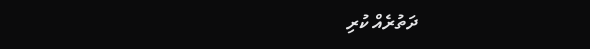ދަތުރެއް ކުރި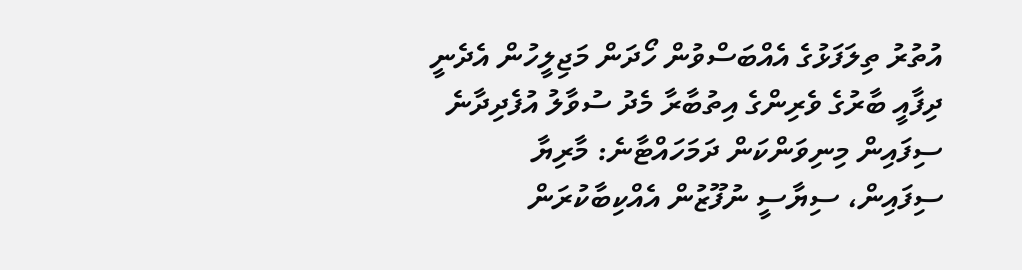އުތުރު ތިލަފަޅުގެ އެއްބަސްވުން ހޯދަން މަޖިލީހުން އެދެނީ
ދިފާއީ ބާރުގެ ވެރިންގެ އިތުބާރާ މެދު ސުވާލު އުފެދިދާނެ
ސިފައިން މިނިވަންކަން ދަމަހައްޓާނެ: މާރިޔާ
ސިފައިން، ސިޔާސީ ނުފޫޒުން އެއްކިބާކުރަން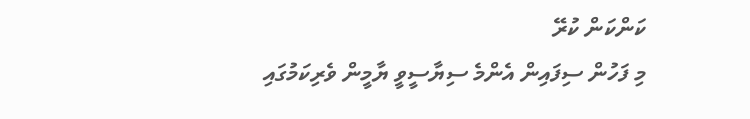ކަންކަން ކުރޭ
މި ފަހުން ސިފައިން އެންމެ ސިޔާސީވީ ޔާމީން ވެރިކަމުގައި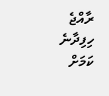ރާއްޖެ ހިފިދާނެ ކަމަށް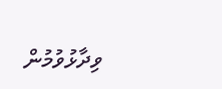ވިދާޅުވުމުން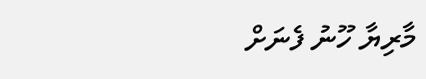މާރިޔާ ހޫނު ފެނަށް